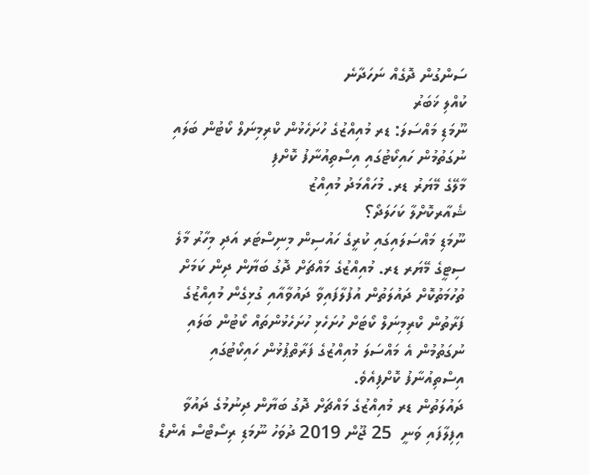ސަންގުން ދޮގެއް ނަހަދާނެ
ކުއްލި ޚަބަރު
ނޫމަޑި މައްސަލަ: ޑރ މުއިއްޒުގެ ހުށަހެޅުން ކްރިމިނަލް ކޯޓުން ބަލައި ނުގަތުމުން ހައިކޯޓުގައި އިސްތިއުނާފު ކޮށްފި
މާލޭގެ މޭޔަރު ޑރ. މުހައްމަދު މުއިއްޒު
ޝެއާރކޮށްލާ ކަހަލަދޯ؟
ނޫމަޑި މައްސަލައިގައި ކުރީގެ ހައުސިން މިނިސްޓަރ އަދި މިހާރު މާލެ ސިޓީގެ މޭޔަރ ޑރ. މުއިއްޒުގެ މައްޗަށް ދޮގު ބަޔާން ދިން ކަމަށް ތުހުމަތުކޮށް ދައުލަތުން އުފުލާފައިވާ ދައުވާއާއި ގުޅިގެން މުއިއްޒުގެ ފަރާތުން ކްރިމިނަލް ކޯޓަށް ހުށަހެޅި ހުށަހެޅުންތައް ކޯޓުން ބަލައި ނުގަތުމުން އެ މައްސަލަ މުއިއްޒުގެ ފަރާތްޕުޅުން ހައިކޯޓުގައި އިސްތިއުނާފު ކޮށްފިއެވެ.
ދައުލަތުން ޑރ މުއިއްޒުގެ މައްޗަށް ދޮގު ބަޔާން ދިނުމުގެ ދައުވާ އިފިލާފައި ވަނީ  25 ޖޫން 2019 ދުވަހު ނޫމަޑި ރިސޯޓްސް އެންޑް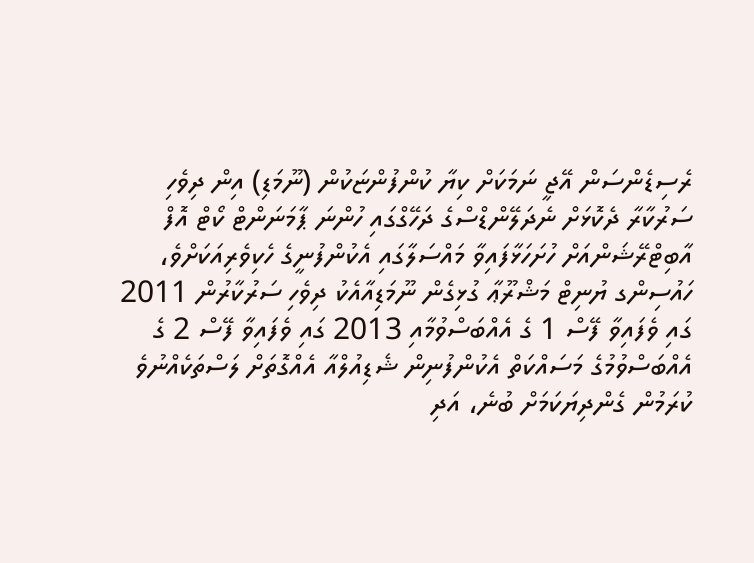ރެސިޑެންސަން އޭޖީ ނަމަކަށް ކިޔާ ކުންފުންޏަކުން (ނޫމަޑި) އިން ދިވެހި ސަރުކާރާ ދެކޮޅަށް ނެދަލޭންޑްސްގެ ދަހޭގްގައި ހުންނަ ޕާމަނަންޓް ކޯޓް އޮފް އާބިޓްރޭޝަންއަށް ހުށަހަޅާފައިވާ މައްސަލާގައި އެކުންފުނީގެ ހެކިވެރިއަކަށްވެ، ހައުސިންގ ޔުނިޓް މަޝްރޫޢާ ގުޅިގެން ނޫމަޑިއާއެކު ދިވެހި ސަރުކާރުން 2011 ގައި ވެފައިވާ ފޭސް 1 ގެ އެއްބަސްވުމާއި 2013 ގައި ވެފައިވާ ފޭސް 2 ގެ އެއްބަސްވުމުގެ މަސައްކަތް އެކުންފުނިން ޝެޑިއުލްއާ އެއްގޮތަށް ލަސްތަކެއްނުވެ ކުރަމުން ގެންދިޔަކަމަށް ބުނެ، އަދި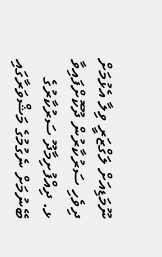ނޫމަޑިއަށް ލަގްޒަރީ ވިލާ އެޅުމަށް ދިވެހި ސަރުކާރުން ދޫކޮށްފައިވާ ޅ. ދިއްފުށިމާދޫ ސަރުކާރުގެ ބޭނުމަށް ނެގުމުގެ މަޝްވަރާގައި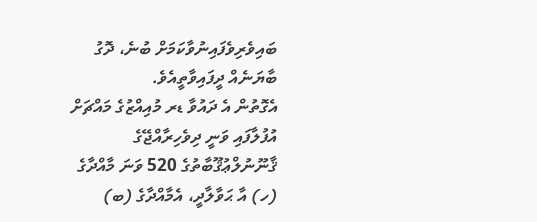ބައިވެރިވެފައިނުވާކަމަށް ބުނެ، ދޮގު ބާޔަނެއް ދީފައިވާތީއެވެ.
އެގޮތުން އެ ދައުވާ ޑރ މުއިއްޒުގެ މައްޗަށް އުފުލާފައި ވަނީ ދިވެހިރާއްޖޭގެ ޤާނޫނުލްޢުޤޫބާތުގެ 520 ވަނަ މާއްދާގެ (ހ) އާ ޙަވާލާދީ، އެމާއްދާގެ (ބ)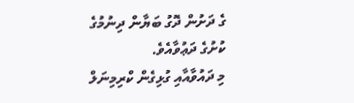ގެ ދަށުން ދޮގު ބަޔާން ދިނުމުގެ ކުށުގެ ދަޢުވާއެވެ.
މި ދައުވާއާއި ގުޅިގެން ކްރިމިނަލް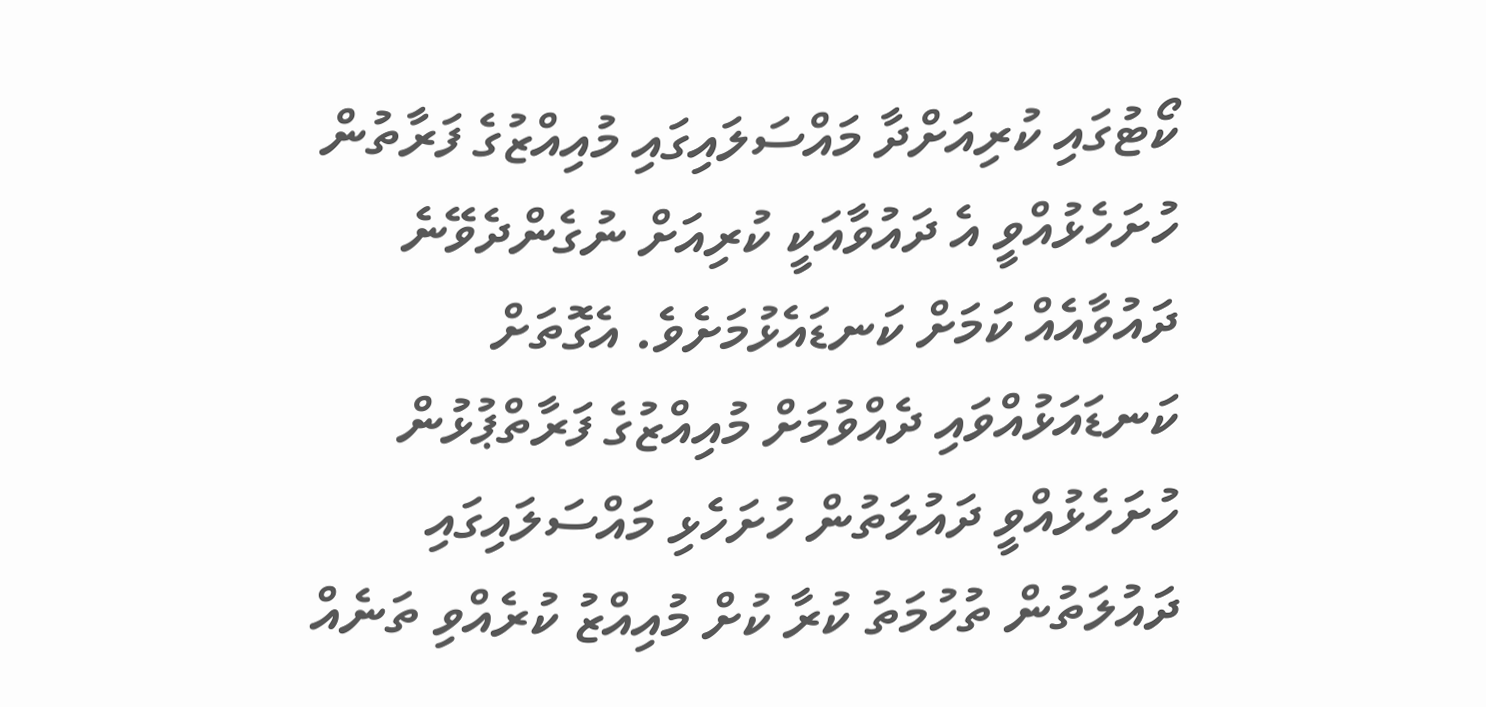ކޯޓުގައި ކުރިއަށްދާ މައްސަލައިގައި މުއިއްޒުގެ ފަރާތުން ހުށަހެޅުއްވީ އެ ދައުވާއަކީ ކުރިއަށް ނުގެންދެވޭނެ ދައުވާއެއް ކަމަށް ކަނޑައެޅުމަށެވެ. އެގޮތަށް ކަނޑައަޅުއްވައި ދެއްވުމަށް މުއިއްޒުގެ ފަރާތްޕުޅުން ހުށަހެޅުއްވީ ދައުލަތުން ހުށަހެޅި މައްސަލައިގައި ދައުލަތުން ތުހުމަތު ކުރާ ކުށް މުއިއްޒު ކުރެއްވި ތަނެއް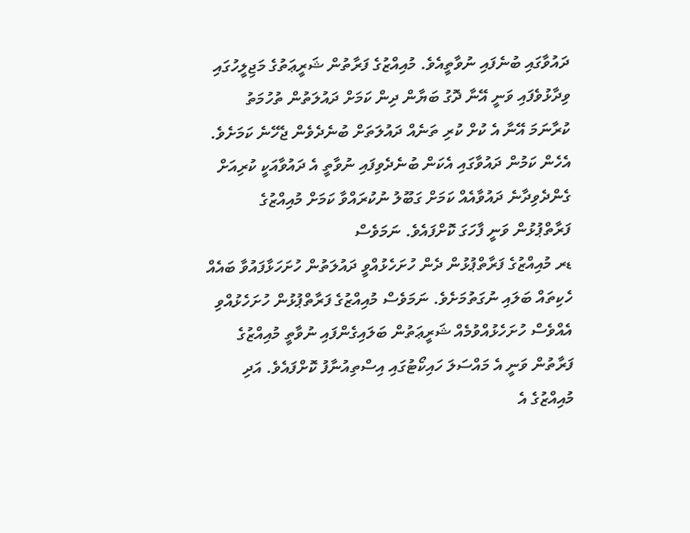ދައުވާގައި ބުނެފައި ނުވާތީއެވެ. މުއިއްޒުގެ ފަރާތުން ޝަރީޢަތުގެ މަޖިލީހުގައި ވިދާޅުވެފައި ވަނީ އޭނާ ދޮގު ބަޔާން ދިން ކަމަށް ދައުލަތުން ތުހުމަތު ކުރާނަމަ އޭނާ އެ ކުށް ކުރި ތަނެއް ދައުލަތަށް ބުނެދެވެން ޖެހޭނެ ކަމަށެވެ. އެހެން ކަމުން ދައުވާގައި އެކަން ބުނެދެވިފައި ނުވާތީ އެ ދައުވާއަކީ ކުރިއަށް ގެންދެވިދާނެ ދައުވާއެއް ކަމަށް ގަބޫލު ނުކުރައްވާ ކަމަށް މުއިއްޒުގެ ފަރާތްޕުޅުން ވަނީ ފާހަގަ ކޮށްފައެވެ. ނަމަވެސް
ޑރ މުއިއްޒުގެ ފަރާތްޕުޅުން ދެން ހުށަހެޅުއްވީ ދައުލަތުން ހުށަހަޅާފައުވާ ބައެއް ހެކިތައް ބަލައި ނުގަތުމަށެވެ. ނަމަވެސް މުއިއްޒުގެ ފަރާތްޕުޅުން ހުށަހެޅުއްވި އެއްވެސް ހުށަހެޅުއްވުމެއް ޝަރީޢަތުން ބަލައިގެންފައި ނުވާތީ މުއިއްޒުގެ ފަރާތުން ވަނީ އެ މައްސަލަ ހައިކޯޓުގައި އިސްތިއުނާފު ކޮށްފައެވެ. އަދި މުއިއްޒުގެ އެ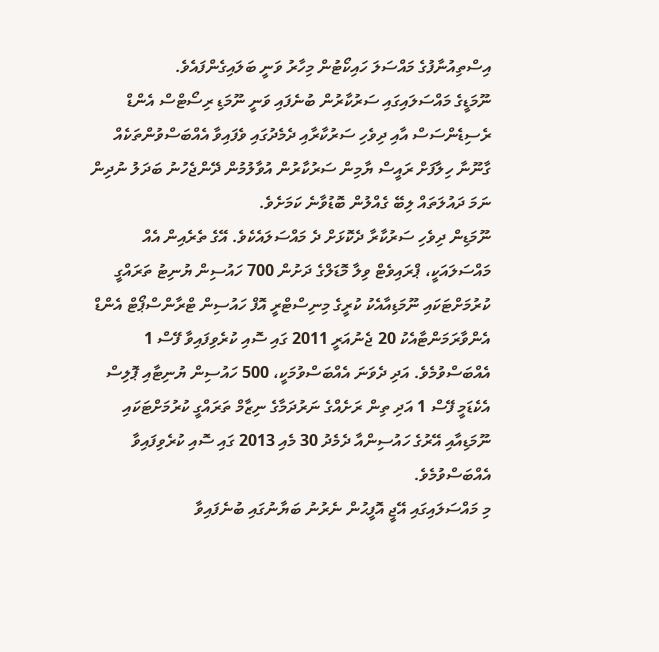އިސްތިއުނާފުގެ މައްސަލަ ހައިކޯޓުން މިހާރު ވަނީ ބަލައިގެންފައެވެ.
ނޫމަޑީގެ މައްސަލައިގައި ސަރުކާރުން ބުނެފައި ވަނީ ނޫމަޑި ރިސޯޓްސް އެންޑް ރެސިޑެންސަސް އާއި ދިވެހި ސަރުކާރާއި ދެމެދުގައި ވެފައިވާ އެއްބަސްވުންތަކެއް ގާނޫނާ ހިލާފަށް ރައީސް ޔާމިން ސަރުކާރުން އުވާލުމުން ދޭންޖެހުނު ބަދަލު ނުދިން ނަމަ ދައުލަތައް ލިބޭ ގެއްލުން ބޮޑުވާނެ ކަމަށެވެ.
ނޫމަޑިން ދިވެހި ސަރުކާރާ ދެކޮޅަށް ދެ މައްސަލައެކެވެ. އޭގެ ތެރެއިން އެއް މައްސަލައަކީ، ޕްރައިވެޓް ވިލާ މޮޑަލްގެ ދަށުން 700 ހައުސިން ޔުނިޓު ތަރައްގީ ކުރުމަށްޓަކައި ނޫމަޑިއާއެކު ކުރީގެ މިނިސްޓްރީ އޮފް ހައުސިން ޓްރާންސްޕޯޓް އެންޑް އެންވާރަމަންޓާއެކު 20 ޖެނުއަރީ 2011 ގައި ސޮއި ކުރެވިފައިވާ ފޭސް 1 އެއްބަސްވުމެވެ. އަދި ދެވަނަ އެއްބަސްވުމަކީ، 500 ހައުސިން ޔުނިޓާއި ޕޮލިސް އެކެޑަމީ ފޭސް 1 އަދި ތިން ރަށެއްގެ ނަރުދަމާގެ ނިޒާމް ތަރައްގީ ކުރުމަށްޓަކައި ނޫމަޑިއާއި އޭރުގެ ހައުސިންއާ ދެމެދު 30 މެއި 2013 ގައި ސޮއި ކުރެވިފައިވާ އެއްބަސްވުމެވެ.
މި މައްސަލައިގައި އޭޖީ އޮފީޙުން ނެރުނު ބަޔާނުގައި ބުނެފައިވާ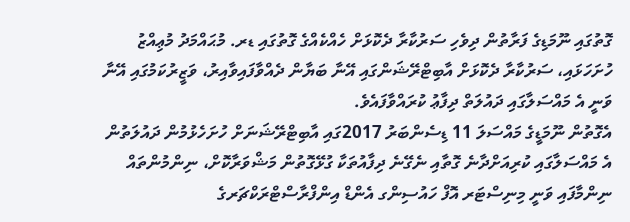ގޮތުގައި ނޫމަޑިގެ ފަރާތުން ދިވެހި ސަރުކާރާ ދެކޮޅަށް ހެއްކެއްގެ ގޮތުގައި ޑރ. މުޙައްމަދު މުޢިއްޒު ހުށަހަޅައި، ސަރުކާރާ ދެކޮޅަށް އާބިޓްރޭޝަންގައި އޭނާ ބަޔާން ދެއްވާފައިވާއިރު، ވަޒީރުކަމުގައި އޭނާ ވަނީ އެ މައްސަލާގައި ދައުލަތް ދިފާޢު ކުރައްވާފައެވެ.
އެގޮތުން ނޫމަޑީގެ މައްސަލަ 11 ޑިސެންބަރު 2017ގައި އާބިޓްރޭޝަނަށް ހުށަހެޅުމުން ދައުލަތުން އެ މައްސަލާގައި ކުރިއަށްދާނެ ގޮތާއި ނެގޭނެ ދިފާއުތަކާ ގުޅޭގޮތުން މަޝްވަރާކޮށް، ނިންމުންތައް ނިންމާފައި ވަނީ މިނިސްޓަރ އޮފް ހައުސިންގ އެންޑް އިންފްރާސްޓްރަކްޗަރގެ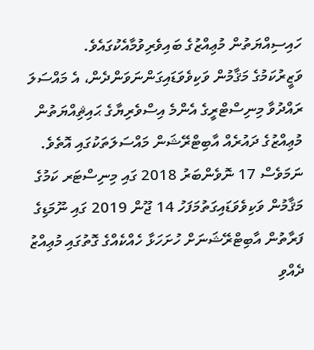ހައިސިއްޔަތުން މުޢިއްޒުގެ ބައިވެރިވުމާއެކުގައެވެ.
ވަޒީރުކަމުގެ މަޤާމުން ވަކިވެވަޑައިގަންނަވަންދެން، އެ މައްސަލަ ރައްދުވާ މިނިސްޓްރީގެ އެންމެ އިސްވެރިޔާގެ ޙައިޘިއްޔަތުން މުޢިއްޒުގެ ދައުރެއް އާބިޓްރޭޝަން މައްސަލަތަކުގައި އޮތެވެ.
ނަމަވެސް 17 ނޮވެންބަރު 2018 ގައި މިނިސްޓަރ ކަމުގެ މަޤާމުން ވަކިވެވަޑައިގަތުމަފަހު 14 ޖޫން 2019 ގައި ނޫމަޑިގެ ފަރާތުން އާބިޓްރޭޝަނަށް ހުށަހަޅާ ހެއްކެއްގެ ގޮތުގައި މުޢިއްޒު ދެއްވި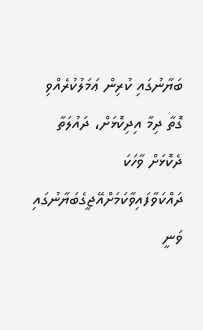ބަޔާނުގައި ކުރިން ޢަމަލުކުރެއްވި ގޮތާ ދިމާ އިދިކޮޅަށް، ދައުލަތާ ދެކޮޅަށް ވާހަކަ ދައްކަވާފައިވާކަމަށްއޭޖީގެބަޔާނުގައި ވަނީ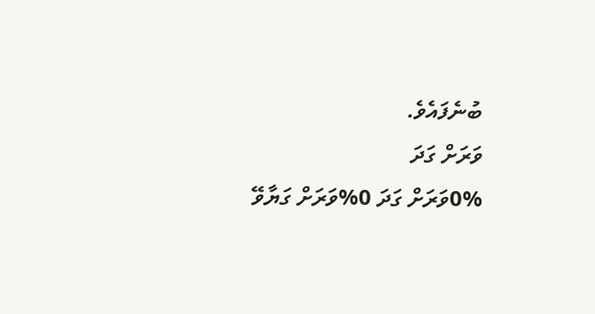ބުނެފައެވެ.
ވަރަށް ގަދަ
0%ވަރަށް ގަދަ 0%ވަރަށް ގަޔާވޭ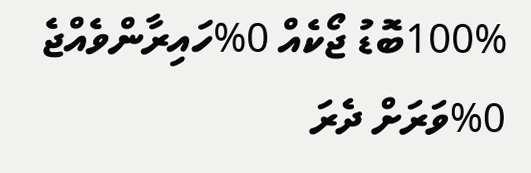100%ބޮޑު ޖޯކެއް 0%ހައިރާންވެއްޖެ 0%ވަރަށް ދެރަ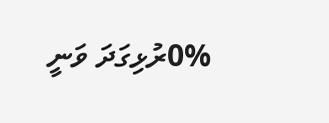0%ރުޅިގަދަ ވަނީ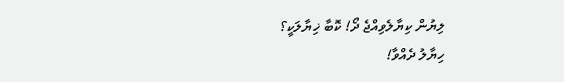ލިޔުން ކިޔާލެވިއްޖެ ދޯ! ކޮބާ ޚިޔާލަކީ؟
ހިޔާލު ދެއްވާ!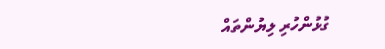ގުޅުންހުރި ލިޔުންތައް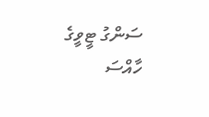ސަންގު ޓީވީގެ ހާއްސަ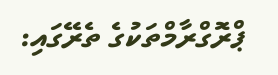ޕްރޮގްރާމްތަކުގެ ތެރޭގައި: